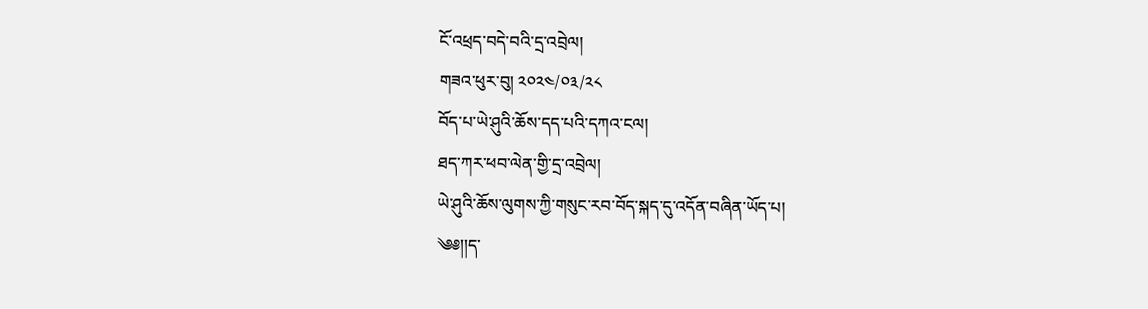ངོ་འཕྲད་བདེ་བའི་དྲ་འབྲེལ།
གཟའ་ཕུར་བུ། ༢༠༢༤/༠༣/༢༨
བོད་པ་ཡེ་ཤུའི་ཆོས་དད་པའི་དཀའ་ངལ།
ཐད་ཀར་ཕབ་ལེན་གྱི་དྲ་འབྲེལ།
ཡེ་ཤུའི་ཆོས་ལུགས་ཀྱི་གསུང་རབ་བོད་སྐད་དུ་འདོན་བཞིན་ཡོད་པ།
༄༅།།ད་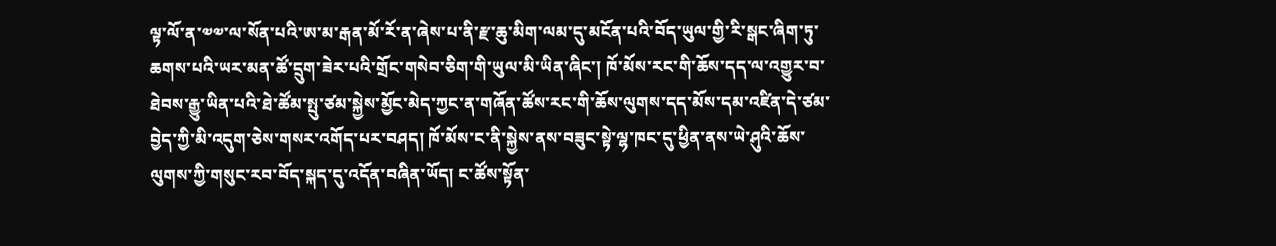ལྟ་ལོ་ན་༧༧་ལ་སོན་པའི་ཨ་མ་རྒན་མོ་རོ་ན་ཞེས་པ་ནི་རྫ་ཆུ་མིག་ལམ་དུ་མངོན་པའི་བོད་ཡུལ་གྱི་རི་སྒང་ཞིག་ཏུ་ཆགས་པའི་ཡར་མན་ཚོ་དྲུག་ཟེར་པའི་གྲོང་གསེབ་ཅིག་གི་ཡུལ་མི་ཡིན་ཞིང་། ཁོ་མོས་རང་གི་ཆོས་དད་ལ་འགྱུར་བ་ཐེབས་རྒྱུ་ཡིན་པའི་ཐེ་ཚོམ་སྤུ་ཙམ་སྐྱེས་མྱོང་མེད་ཀྱང་ན་གཞོན་ཚོས་རང་གི་ཆོས་ལུགས་དད་མོས་དམ་འཛིན་དེ་ཙམ་བྱེད་ཀྱི་མི་འདུག་ཅེས་གསར་འགོད་པར་བཤད། ཁོ་མོས་ང་ནི་སྐྱེས་ནས་བཟུང་སྟེ་ལྷ་ཁང་དུ་ཕྱིན་ནས་ཡེ་ཤུའི་ཆོས་ལུགས་ཀྱི་གསུང་རབ་བོད་སྐད་དུ་འདོན་བཞིན་ཡོད། ང་ཚོས་སྟོན་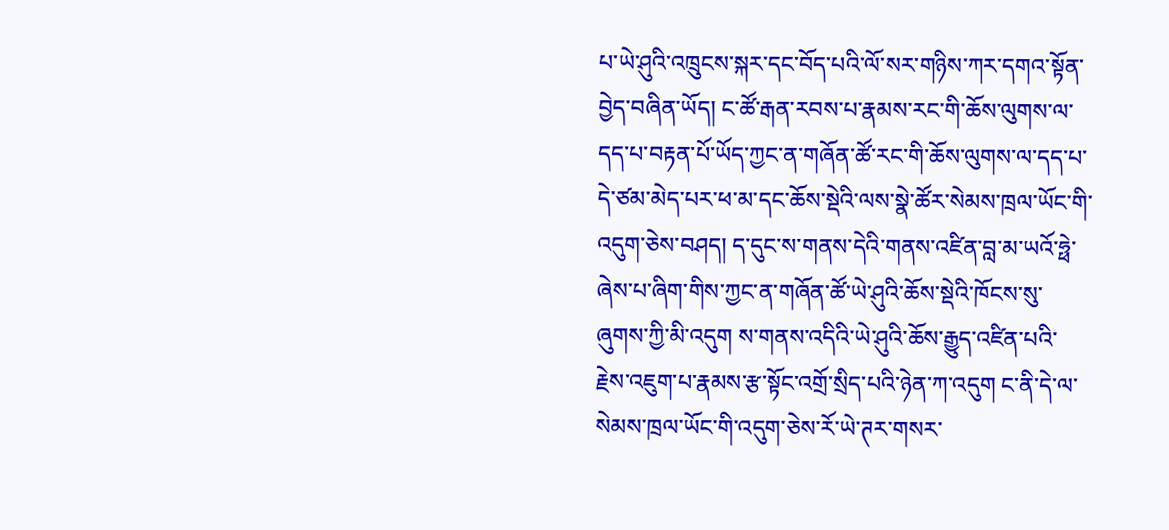པ་ཡེ་ཤུའི་འཁྲུངས་སྐར་དང་བོད་པའི་ལོ་སར་གཉིས་ཀར་དགའ་སྟོན་བྱེད་བཞིན་ཡོད། ང་ཚོ་རྒན་རབས་པ་རྣམས་རང་གི་ཆོས་ལུགས་ལ་དད་པ་བརྟན་པོ་ཡོད་ཀྱང་ན་གཞོན་ཚོ་རང་གི་ཆོས་ལུགས་ལ་དད་པ་དེ་ཙམ་མེད་པར་ཕ་མ་དང་ཆོས་སྡེའི་ལས་སྣེ་ཚོར་སེམས་ཁྲལ་ཡོང་གི་འདུག་ཅེས་བཤད། ད་དུང་ས་གནས་དེའི་གནས་འཛིན་བླ་མ་ཡའོ་ཧྥེ་ཞེས་པ་ཞིག་གིས་ཀྱང་ན་གཞོན་ཚོ་ཡེ་ཤུའི་ཆོས་སྡེའི་ཁོངས་སུ་ཞུགས་ཀྱི་མི་འདུག ས་གནས་འདིའི་ཡེ་ཤུའི་ཆོས་རྒྱུད་འཛིན་པའི་རྗེས་འཇུག་པ་རྣམས་རྩ་སྟོང་འགྲོ་སྲིད་པའི་ཉེན་ཀ་འདུག ང་ནི་དེ་ལ་སེམས་ཁྲལ་ཡོང་གི་འདུག་ཅེས་རོ་ཡེ་ཊར་གསར་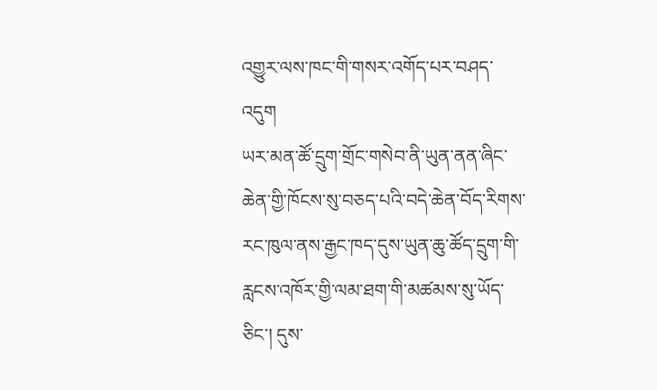འགྱུར་ལས་ཁང་གི་གསར་འགོད་པར་བཤད་འདུག
ཡར་མན་ཚོ་དྲུག་གྲོང་གསེབ་ནི་ཡུན་ནན་ཞིང་ཆེན་གྱི་ཁོངས་སུ་བཅད་པའི་བདེ་ཆེན་བོད་རིགས་རང་ཁུལ་ནས་རྒྱང་ཁད་དུས་ཡུན་ཆུ་ཚོད་དྲུག་གི་རླངས་འཁོར་གྱི་ལམ་ཐག་གི་མཚམས་སུ་ཡོད་ཅིང་། དུས་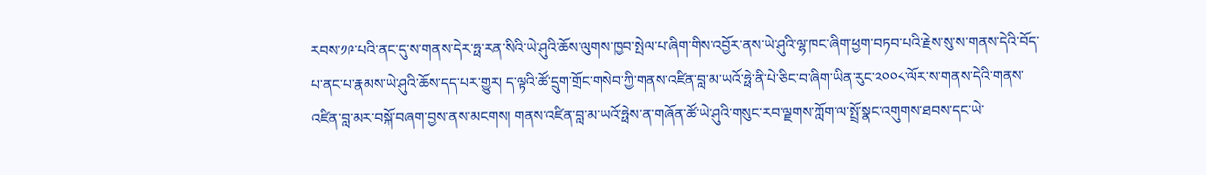རབས་༡༩་པའི་ནང་དུ་ས་གནས་དེར་ཧྥ་རན་སིའི་ཡེ་ཤུའི་ཆོས་ལུགས་ཁྱབ་སྤེལ་པ་ཞིག་གིས་འབྱོར་ནས་ཡེ་ཤུའི་ལྷ་ཁང་ཞིག་ཕྱག་བཏབ་པའི་རྗེས་སུ་ས་གནས་དེའི་བོད་པ་ནང་པ་རྣམས་ཡེ་ཤུའི་ཆོས་དད་པར་གྱུར། ད་ལྟའི་ཚོ་དྲུག་གྲོང་གསེབ་ཀྱི་གནས་འཛིན་བླ་མ་ཡའོ་ཧྥེ་ནི་པེ་ཅིང་བ་ཞིག་ཡིན་རུང་༢༠༠༨་ལོར་ས་གནས་དེའི་གནས་འཛིན་བླ་མར་བསྐོ་བཞག་བྱས་ནས་མངགས། གནས་འཛིན་བླ་མ་ཡའོ་ཧྥེས་ན་གཞོན་ཚོ་ཡེ་ཤུའི་གསུང་རབ་ལྗགས་ཀློག་ལ་སྤྲོ་སྣང་འགུགས་ཐབས་དང་ཡེ་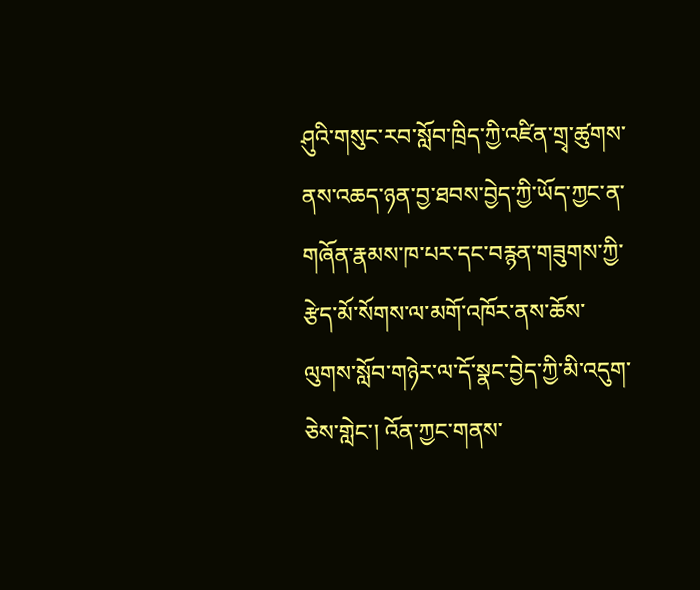ཤུའི་གསུང་རབ་སློབ་ཁྲིད་ཀྱི་འཛིན་གྲྭ་ཚུགས་ནས་འཆད་ཉན་བྱ་ཐབས་བྱེད་ཀྱི་ཡོད་ཀྱང་ན་གཞོན་རྣམས་ཁ་པར་དང་བརྙན་གཟུགས་ཀྱི་རྩེད་མོ་སོགས་ལ་མགོ་འཁོར་ནས་ཆོས་ལུགས་སློབ་གཉེར་ལ་དོ་སྣང་བྱེད་ཀྱི་མི་འདུག་ཅེས་གླེང་། འོན་ཀྱང་གནས་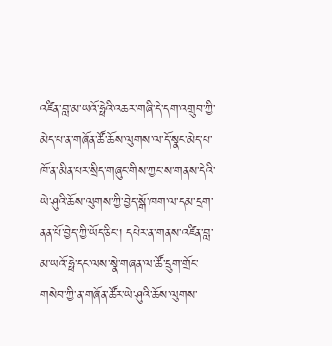འཛིན་བླ་མ་ཡའོ་ཧྥེའི་འཆར་གཞི་དེ་དག་འགྲུབ་ཀྱི་མེད་པ་ན་གཞོན་ཚོ་ཆོས་ལུགས་ལ་དོ་སྣང་མེད་པ་ཁོ་ན་མིན་པར་སྲིད་གཞུང་གིས་ཀྱང་ས་གནས་དེའི་ཡེ་ཤུའི་ཆོས་ལུགས་ཀྱི་བྱེད་སྒོ་ཁག་ལ་དམ་དྲག་ནན་པོ་བྱེད་ཀྱི་ཡོད་ཅིང་། དཔེར་ན་གནས་འཛིན་བླ་མ་ཡའོ་ཧྥེ་དང་ལས་སྣེ་གཞན་ལ་ཚོ་དྲུག་གྲོང་གསེབ་ཀྱི་ན་གཞོན་ཚོར་ཡེ་ཤུའི་ཆོས་ལུགས་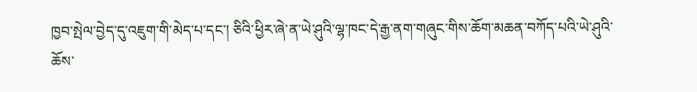ཁྱབ་སྤེལ་བྱེད་དུ་འཇུག་གི་མེད་པ་དང་། ཅིའི་ཕྱིར་ཞེ་ན་ཡེ་ཤུའི་ལྷ་ཁང་དེ་རྒྱ་ནག་གཞུང་གིས་ཆོག་མཆན་བཀོད་པའི་ཡེ་ཤུའི་ཆོས་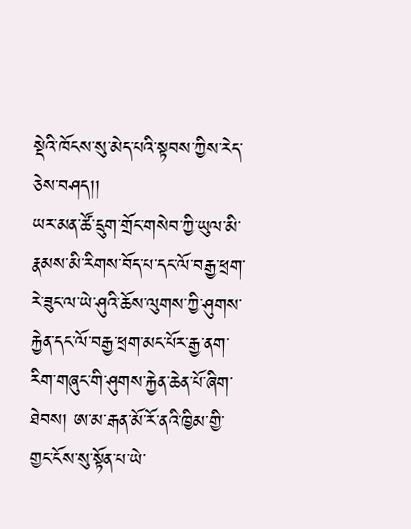སྡེའི་ཁོངས་སུ་མེད་པའི་སྟབས་ཀྱིས་རེད་ཅེས་བཤད།།
ཡར་མན་ཚོ་དྲུག་གྲོང་གསེབ་ཀྱི་ཡུལ་མི་རྣམས་མི་རིགས་བོད་པ་དང་ལོ་བརྒྱ་ཕྲག་རེ་ཟུང་ལ་ཡེ་ཤུའི་ཆོས་ལུགས་ཀྱི་ཤུགས་རྐྱེན་དང་ལོ་བརྒྱ་ཕྲག་མང་པོར་རྒྱ་ནག་རིག་གཞུང་གི་ཤུགས་རྐྱེན་ཆེན་པོ་ཞིག་ཐེབས། ཨ་མ་རྒན་མོ་རོ་ནའི་ཁྱིམ་གྱི་གྱང་ངོས་སུ་སྟོན་པ་ཡེ་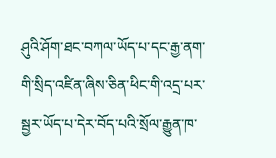ཤུའི་ཤོག་ཐང་བཀལ་ཡོད་པ་དང་རྒྱ་ནག་གི་སྲིད་འཛིན་ཞིས་ཅིན་ཕིང་གི་འདྲ་པར་སྦྱར་ཡོད་པ་དེར་བོད་པའི་སྲོལ་རྒྱུན་ཁ་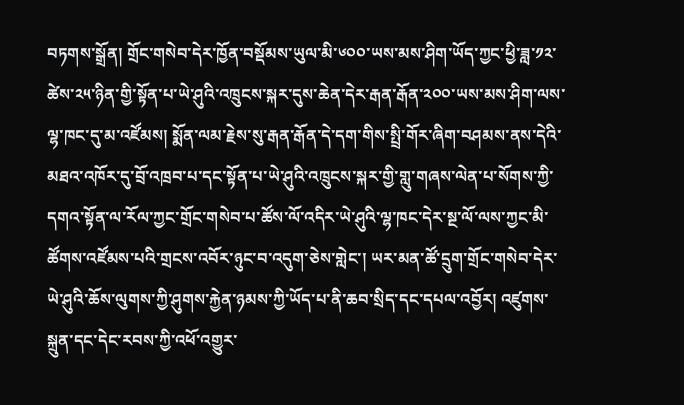བཏགས་སྒྲོན། གྲོང་གསེབ་དེར་ཁྱོན་བསྡོམས་ཡུལ་མི་༦༠༠་ཡས་མས་ཤིག་ཡོད་ཀྱང་ཕྱི་ཟླ་༡༢་ཚེས་༢༥་ཉིན་གྱི་སྟོན་པ་ཡེ་ཤུའི་འཁྲུངས་སྐར་དུས་ཆེན་དེར་རྒན་རྒོན་༢༠༠་ཡས་མས་ཤིག་ལས་ལྷ་ཁང་དུ་མ་འཛོམས། སྨོན་ལམ་རྗེས་སུ་རྒན་རྒོན་དེ་དག་གིས་སྤྲི་གོར་ཞིག་བཤམས་ནས་དེའི་མཐའ་འཁོར་དུ་བྲོ་འཁྲབ་པ་དང་སྟོན་པ་ཡེ་ཤུའི་འཁྲུངས་སྐར་གྱི་གླུ་གཞས་ལེན་པ་སོགས་ཀྱི་དགའ་སྟོན་ལ་རོལ་ཀྱང་གྲོང་གསེབ་པ་ཚོས་ལོ་འདིར་ཡེ་ཤུའི་ལྷ་ཁང་དེར་སྔ་ལོ་ལས་ཀྱང་མི་ཚོགས་འཛོམས་པའི་གྲངས་འབོར་ཉུང་བ་འདུག་ཅེས་གླེང་། ཡར་མན་ཚོ་དྲུག་གྲོང་གསེབ་དེར་ཡེ་ཤུའི་ཆོས་ལུགས་ཀྱི་ཤུགས་རྐྱེན་ཉམས་ཀྱི་ཡོད་པ་ནི་ཆབ་སྲིད་དང་དཔལ་འབྱོར། འཛུགས་སྐྲུན་དང་དེང་རབས་ཀྱི་འཕོ་འགྱུར་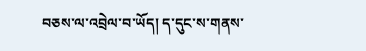བཅས་ལ་འབྲེལ་བ་ཡོད། ད་དུང་ས་གནས་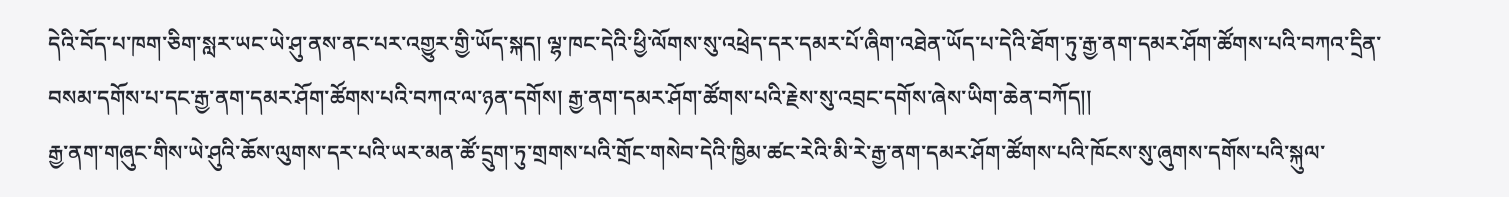དེའི་བོད་པ་ཁག་ཅིག་སླར་ཡང་ཡེ་ཤུ་ནས་ནང་པར་འགྱུར་གྱི་ཡོད་སྐད། ལྷ་ཁང་དེའི་ཕྱི་ལོགས་སུ་འཕྲེད་དར་དམར་པོ་ཞིག་འཐེན་ཡོད་པ་དེའི་ཐོག་ཏུ་རྒྱ་ནག་དམར་ཤོག་ཚོགས་པའི་བཀའ་དྲིན་བསམ་དགོས་པ་དང་རྒྱ་ནག་དམར་ཤོག་ཚོགས་པའི་བཀའ་ལ་ཉན་དགོས། རྒྱ་ནག་དམར་ཤོག་ཚོགས་པའི་རྗེས་སུ་འབྲང་དགོས་ཞེས་ཡིག་ཆེན་བཀོད།།
རྒྱ་ནག་གཞུང་གིས་ཡེ་ཤུའི་ཆོས་ལུགས་དར་པའི་ཡར་མན་ཚོ་དྲུག་ཏུ་གྲགས་པའི་གྲོང་གསེབ་དེའི་ཁྱིམ་ཚང་རེའི་མི་རེ་རྒྱ་ནག་དམར་ཤོག་ཚོགས་པའི་ཁོངས་སུ་ཞུགས་དགོས་པའི་སྐུལ་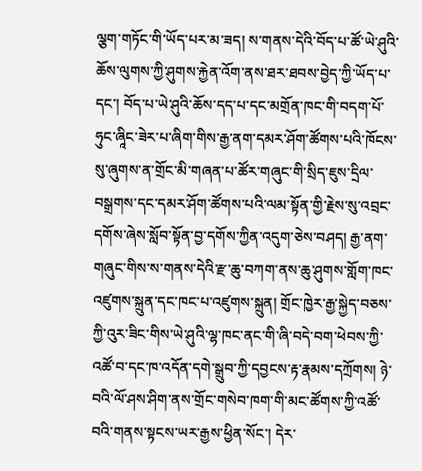ལྕག་གཏོང་གི་ཡོད་པར་མ་ཟད། ས་གནས་དེའི་བོད་པ་ཚོ་ཡེ་ཤུའི་ཆོས་ལུགས་ཀྱི་ཤུགས་རྐྱེན་འོག་ནས་ཐར་ཐབས་བྱེད་ཀྱི་ཡོད་པ་དང་། བོད་པ་ཡེ་ཤུའི་ཆོས་དད་པ་དང་མགྲོན་ཁང་གི་བདག་པོ་ཧུང་ཞཱིང་ཟེར་པ་ཞིག་གིས་རྒྱ་ནག་དམར་ཤོག་ཚོགས་པའི་ཁོངས་སུ་ཞུགས་ན་གྲོང་མི་གཞན་པ་ཚོར་གཞུང་གི་སྲིད་ཇུས་དྲིལ་བསྒྲགས་དང་དམར་ཤོག་ཚོགས་པའི་ལམ་སྟོན་གྱི་རྗེས་སུ་འབྲང་དགོས་ཞེས་སློབ་སྟོན་བྱ་དགོས་ཀྱིན་འདུག་ཅེས་བཤད། རྒྱ་ནག་གཞུང་གིས་ས་གནས་དེའི་རྫ་ཆུ་བཀག་ནས་ཆུ་ཤུགས་གློག་ཁང་འཛུགས་སྐྲུན་དང་ཁང་པ་འཛུགས་སྐྲུན། གྲོང་ཁྱེར་རྒྱ་སྐྱེད་བཅས་ཀྱི་འུར་ཟིང་གིས་ཡེ་ཤུའི་ལྷ་ཁང་ནང་གི་ཞི་བདེ་བག་ཕེབས་ཀྱི་འཚོ་བ་དང་ཁ་འདོན་དགེ་སྒྲུབ་ཀྱི་དབྱངས་རྟ་རྣམས་དཀྲོགས། ཉེ་བའི་ལོ་ཤས་ཤིག་ནས་གྲོང་གསེབ་ཁག་གི་མང་ཚོགས་ཀྱི་འཚོ་བའི་གནས་སྟངས་ཡར་རྒྱས་ཕྱིན་སོང་། དེར་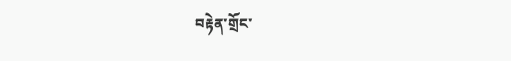བརྟེན་གྲོང་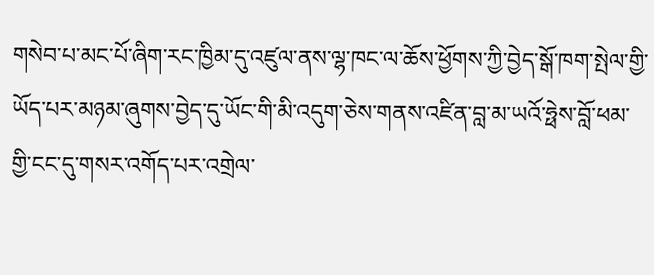གསེབ་པ་མང་པོ་ཞིག་རང་ཁྱིམ་དུ་འཛུལ་ནས་ལྷ་ཁང་ལ་ཆོས་ཕྱོགས་ཀྱི་བྱེད་སྒོ་ཁག་སྤེལ་གྱི་ཡོད་པར་མཉམ་ཞུགས་བྱེད་དུ་ཡོང་གི་མི་འདུག་ཅེས་གནས་འཛིན་བླ་མ་ཡའོ་ཧྥེས་བློ་ཕམ་གྱི་ངང་དུ་གསར་འགོད་པར་འགྲེལ་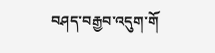བཤད་བརྒྱབ་འདུག་གོ